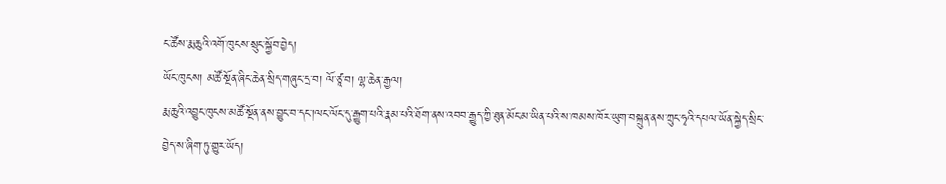ང་ཚོས་རྨ་ཆུའི་འགོ་ཁུངས་སྲུང་སྐྱོབ་བྱེད།
ཡོང་ཁུངས། མཚོ་སྔོན་ཞིང་ཆེན་སྲིད་གཞུང་དྲ་བ། ལོ་ཙཱ་བ། ལྷ་ཆེན་རྒྱལ།
རྨ་ཆུའི་འབྱུང་ཁུངས་མཚོ་སྔོན་ནས་བྱུང་བ་དང་།ལང་ལོང་དུ་རྒྱུག་པའི་རྣམ་པའི་ཐོག་ནས་འབབ་རྒྱུད་ཀྱི་ཐུན་མོང་མ་ཡིན་པའི་ས་ཁམས་ཁོར་ཡུག་བསྐྲུན་ནས་ཀྲུང་ཧྭའི་དཔལ་ཡོན་སྐྱེད་སྲིང་བྱེད་ས་ཞིག་ཏུ་གྱུར་ཡོད།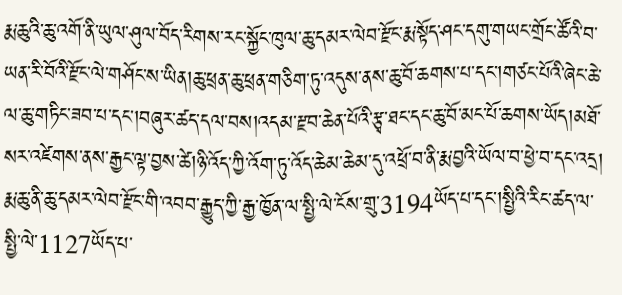རྨ་ཆུའི་ཆུ་འགོ་ནི་ཡུལ་ཤུལ་བོད་རིགས་རང་སྐྱོང་ཁུལ་ཆུ་དམར་ལེབ་རྫོང་རྨ་སྟོད་ཤང་དགུ་གཡང་གྲོང་ཚོའི་བ་ཡན་རི་བོའི་རྫོང་ལེ་གཤོང་ས་ཡིན།ཆུ་ཕྲན་ཆུ་ཕྲན་གཅིག་ཏུ་འདུས་ནས་ཆུ་བོ་ཆགས་པ་དང་།གཙང་པོའི་ཞེང་ཆེ་ལ་ཆུ་གཏིང་ཟབ་པ་དང་།བཞུར་ཚད་དལ་བས།འདམ་རྫབ་ཆེན་པོའི་རྩྭ་ཐང་དང་ཆུ་བོ་མང་པོ་ཆགས་ཡོད།མཐོ་སར་འཛེགས་ནས་རྒྱང་ལྟ་བྱས་ཚེ།ཉི་འོད་ཀྱི་འོག་ཏུ་འོད་ཆེམ་ཆེམ་དུ་འཕྲོ་བ་ནི་རྨ་བྱའི་ཡོལ་བ་ཕྱེ་བ་དང་འདྲ།
རྨ་ཆུ་ནི་ཆུ་དམར་ལེབ་རྫོང་གི་འབབ་རྒྱུད་ཀྱི་རྒྱ་ཁྱོན་ལ་སྤྱི་ལེ་ངོས་གྲུ་3194ཡོད་པ་དང་།སྤྱིའི་རིང་ཚད་ལ་སྤྱི་ལེ་1127ཡོད་པ་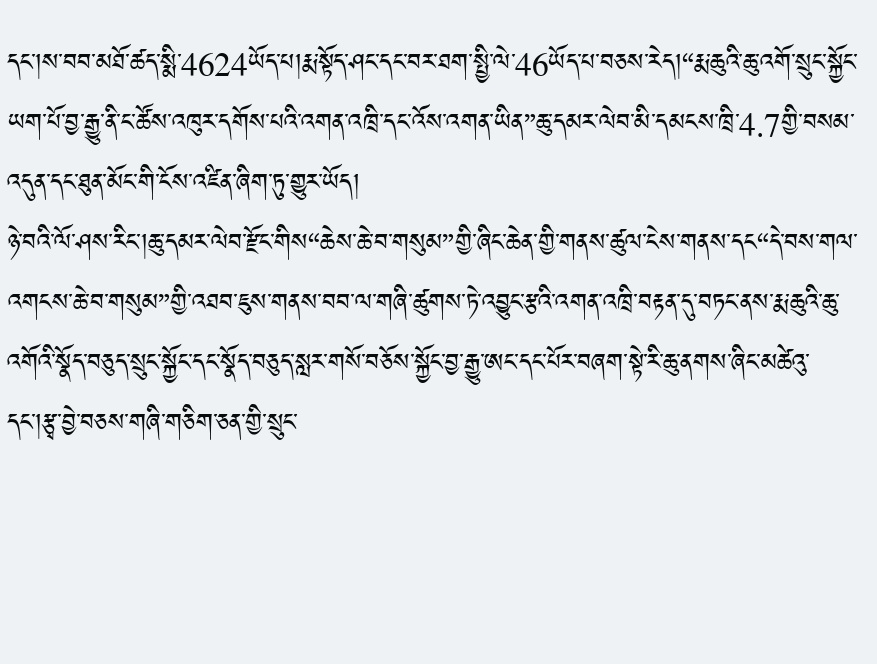དང་།ས་བབ་མཐོ་ཚད་སྨི་4624ཡོད་པ།རྨ་སྟོད་ཤང་དང་བར་ཐག་སྤྱི་ལེ་46ཡོད་པ་བཅས་རེད།“རྨ་ཆུའི་ཆུ་འགོ་སྲུང་སྐྱོང་ཡག་པོ་བྱ་རྒྱུ་ནི་ང་ཚོས་འཁུར་དགོས་པའི་འགན་འཁྲི་དང་འོས་འགན་ཡིན”ཆུ་དམར་ལེབ་མི་དམངས་ཁྲི་4.7གྱི་བསམ་འདུན་དང་ཐུན་མོང་གི་ངོས་འཛིན་ཞིག་ཏུ་གྱུར་ཡོད།
ཉེ་བའི་ལོ་ཤས་རིང་།ཆུ་དམར་ལེབ་རྫོང་གིས“ཆེས་ཆེ་བ་གསུམ”གྱི་ཞིང་ཆེན་གྱི་གནས་ཚུལ་ངེས་གནས་དང“དེ་བས་གལ་འགངས་ཆེ་བ་གསུམ”གྱི་འཐབ་ཇུས་གནས་བབ་ལ་གཞི་ཚུགས་ཏེ་འབྱུང་རྩའི་འགན་འཁྲི་བརྟན་དུ་བཏང་ནས་རྨ་ཆུའི་ཆུ་འགོའི་སྣོད་བཅུད་སྲུང་སྐྱོང་དང་སྣོད་བཅུད་སླར་གསོ་བཅོས་སྐྱོང་བྱ་རྒྱུ་ཨང་དང་པོར་བཞག་སྟེ་རི་ཆུ་ནགས་ཞིང་མཚེའུ་དང་།རྩྭ་བྱེ་བཅས་གཞི་གཅིག་ཅན་གྱི་སྲུང་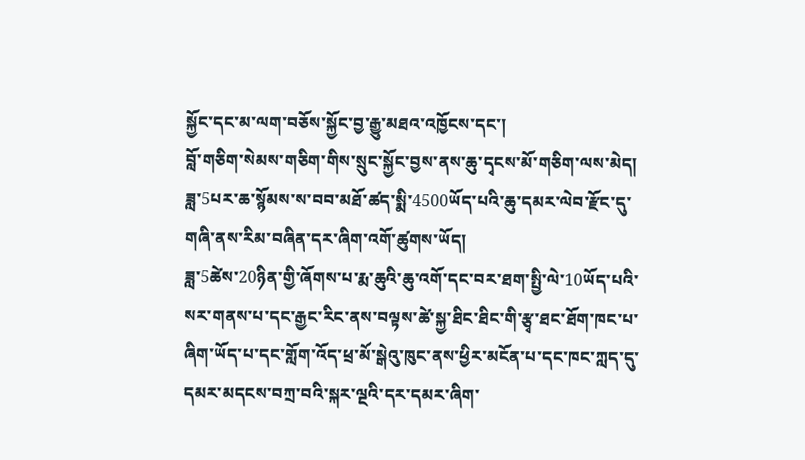སྐྱོང་དང་མ་ལག་བཅོས་སྐྱོང་བྱ་རྒྱུ་མཐའ་འཁྱོངས་དང་།
བློ་གཅིག་སེམས་གཅིག་གིས་སྲུང་སྐྱོང་བྱས་ནས་ཆུ་དྭངས་མོ་གཅིག་ལས་མེད།
ཟླ་5པར་ཆ་སྙོམས་ས་བབ་མཐོ་ཚད་སྨི་4500ཡོད་པའི་ཆུ་དམར་ལེབ་རྫོང་དུ་གཞི་ནས་རིམ་བཞིན་དར་ཞིག་འགོ་ཚུགས་ཡོད།
ཟླ་5ཚེས་20ཉིན་གྱི་ཞོགས་པ་རྨ་ཆུའི་ཆུ་འགོ་དང་བར་ཐག་སྤྱི་ལེ་10ཡོད་པའི་སར་གནས་པ་དང་རྒྱང་རིང་ནས་བལྟས་ཚེ་སྐྱ་ཐིང་ཐིང་གི་རྩྭ་ཐང་ཐོག་ཁང་པ་ཞིག་ཡོད་པ་དང་གློག་འོད་ཕྲ་མོ་སྒེའུ་ཁུང་ནས་ཕྱིར་མངོན་པ་དང་ཁང་ཀླད་དུ་དམར་མདངས་བཀྲ་བའི་སྐར་ལྔའི་དར་དམར་ཞིག་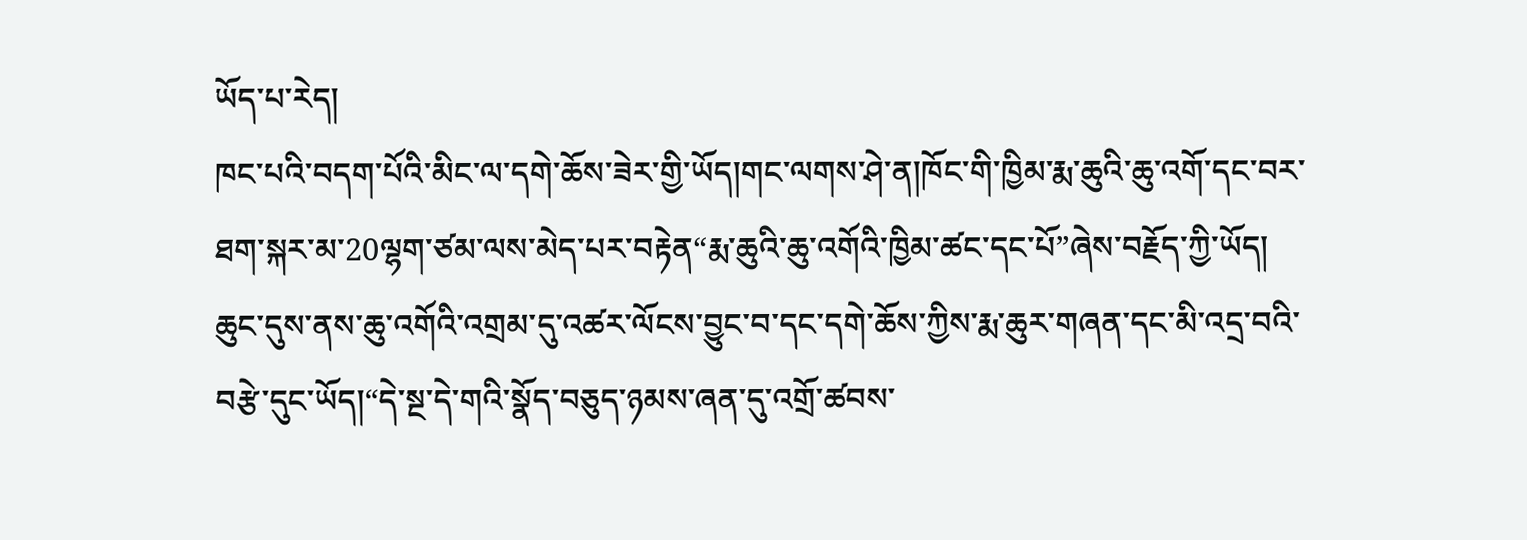ཡོད་པ་རེད།
ཁང་པའི་བདག་པོའི་མིང་ལ་དགེ་ཆོས་ཟེར་གྱི་ཡོད།གང་ལགས་ཤེ་ན།ཁོང་གི་ཁྱིམ་རྨ་ཆུའི་ཆུ་འགོ་དང་བར་ཐག་སྐར་མ་20ལྷག་ཙམ་ལས་མེད་པར་བརྟེན“རྨ་ཆུའི་ཆུ་འགོའི་ཁྱིམ་ཚང་དང་པོ”ཞེས་བརྗོད་ཀྱི་ཡོད།
ཆུང་དུས་ནས་ཆུ་འགོའི་འགྲམ་དུ་འཚར་ལོངས་བྱུང་བ་དང་དགེ་ཆོས་ཀྱིས་རྨ་ཆུར་གཞན་དང་མི་འདྲ་བའི་བརྩེ་དུང་ཡོད།“དེ་སྔ་དེ་གའི་སྣོད་བཅུད་ཉམས་ཞན་དུ་འགྲོ་ཚབས་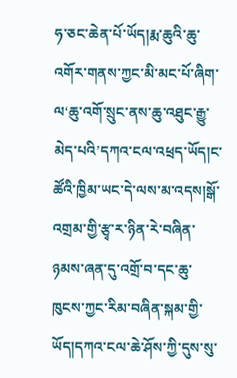ཧ་ཅང་ཆེན་པོ་ཡོད།རྨ་ཆུའི་ཆུ་འགོར་གནས་ཀྱང་མི་མང་པོ་ཞིག་ལ‘ཆུ་འགོ་སྲུང་ནས་ཆུ་འཐུང་རྒྱུ་མེད་པའི’དཀའ་ངལ་འཕྲད་ཡོད།ང་ཚོའི་ཁྱིམ་ཡང་དེ་ལས་མ་འདས།སྒོ་འགྲམ་གྱི་རྩྭ་ར་ཉིན་རེ་བཞིན་ཉམས་ཞན་དུ་འགྲོ་བ་དང་ཆུ་ཁུངས་ཀྱང་རིམ་བཞིན་སྐམ་གྱི་ཡོད།དཀའ་ངལ་ཆེ་ཤོས་ཀྱི་དུས་སུ་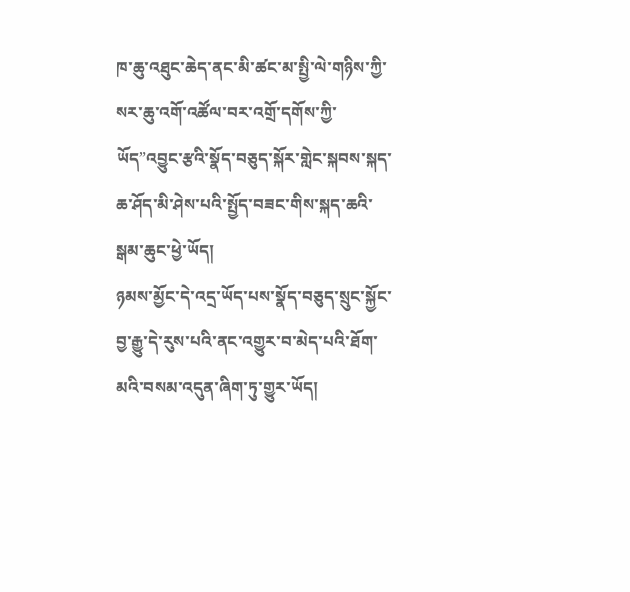ཁ་ཆུ་འཐུང་ཆེད་ནང་མི་ཚང་མ་སྤྱི་ལེ་གཉིས་ཀྱི་སར་ཆུ་འགོ་འཚོལ་བར་འགྲོ་དགོས་ཀྱི་ཡོད”འབྱུང་རྩའི་སྣོད་བཅུད་སྐོར་གླེང་སྐབས་སྐད་ཆ་ཤོད་མི་ཤེས་པའི་སྤྱོད་བཟང་གིས་སྐད་ཆའི་སྒམ་ཆུང་ཕྱེ་ཡོད།
ཉམས་མྱོང་དེ་འདྲ་ཡོད་པས་སྣོད་བཅུད་སྲུང་སྐྱོང་བྱ་རྒྱུ་དེ་རུས་པའི་ནང་འགྱུར་བ་མེད་པའི་ཐོག་མའི་བསམ་འདུན་ཞིག་ཏུ་གྱུར་ཡོད།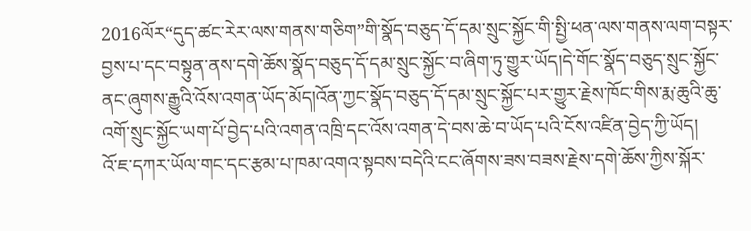2016ལོར“དུད་ཚང་རེར་ལས་གནས་གཅིག”གི་སྣོད་བཅུད་དོ་དམ་སྲུང་སྐྱོང་གི་སྤྱི་ཕན་ལས་གནས་ལག་བསྟར་བྱས་པ་དང་བསྟུན་ནས་དགེ་ཆོས་སྣོད་བཅུད་དོ་དམ་སྲུང་སྐྱོང་བ་ཞིག་ཏུ་གྱུར་ཡོད།དེ་གོང་སྣོད་བཅུད་སྲུང་སྐྱོང་ནང་ཞུགས་རྒྱུའི་འོས་འགན་ཡོད་མོད།འོན་ཀྱང་སྣོད་བཅུད་དོ་དམ་སྲུང་སྐྱོང་པར་གྱུར་རྗེས་ཁོང་གིས་རྨ་ཆུའི་ཆུ་འགོ་སྲུང་སྐྱོང་ཡག་པོ་བྱེད་པའི་འགན་འཁྲི་དང་འོས་འགན་དེ་བས་ཆེ་བ་ཡོད་པའི་ངོས་འཛིན་བྱེད་ཀྱི་ཡོད།
འོ་ཇ་དཀར་ཡོལ་གང་དང་རྩམ་པ་ཁམ་འགའ་སྟབས་བདེའི་ངང་ཞོགས་ཟས་བཟས་རྗེས་དགེ་ཆོས་ཀྱིས་སྐོར་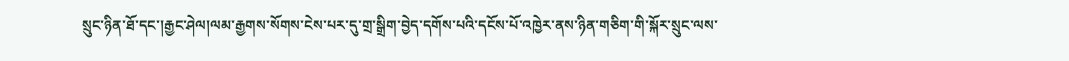སྲུང་ཉིན་ཐོ་དང་།རྒྱང་ཤེལ།ལམ་རྒྱགས་སོགས་ངེས་པར་དུ་གྲ་སྒྲིག་བྱེད་དགོས་པའི་དངོས་པོ་འཁྱེར་ནས་ཉིན་གཅིག་གི་སྐོར་སྲུང་ལས་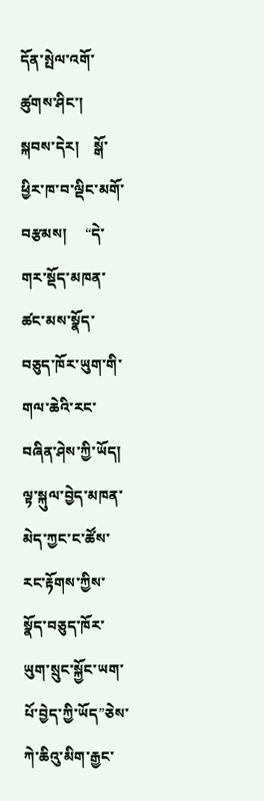དོན་སྤེལ་འགོ་ཚུགས་ཤིང་།
སྐབས་དེར།    སྒོ་ཕྱིར་ཁ་བ་ལྡིང་མགོ་བརྩམས།     “དེ་གར་སྡོད་མཁན་ཚང་མས་སྣོད་བཅུད་ཁོར་ཡུག་གི་གལ་ཆེའི་རང་བཞིན་ཤེས་ཀྱི་ཡོད།    ལྟ་སྐུལ་བྱེད་མཁན་མེད་ཀྱང་ང་ཚོས་རང་རྟོགས་ཀྱིས་སྣོད་བཅུད་ཁོར་ཡུག་སྲུང་སྐྱོང་ཡག་པོ་བྱེད་ཀྱི་ཡོད”ཅེས་ཀེ་ཆིའུ་མིག་རྒྱང་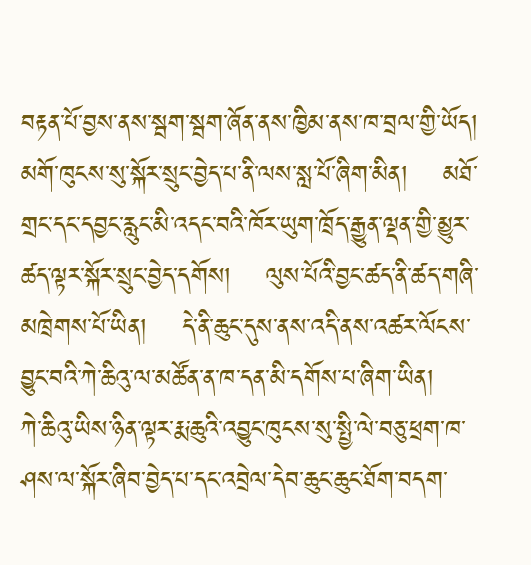བརྟན་པོ་བྱས་ནས་སྦག་སྦག་ཞོན་ནས་ཁྱིམ་ནས་ཁ་བྲལ་གྱི་ཡོད།
མགོ་ཁུངས་སུ་སྐོར་སྲུང་བྱེད་པ་ནི་ལས་སླ་པོ་ཞིག་མིན།    མཐོ་གྲང་དང་དབྱང་རླུང་མི་འདང་བའི་ཁོར་ཡུག་ཁྲོད་རྒྱུན་ལྡན་གྱི་མྱུར་ཚད་ལྟར་སྐོར་སྲུང་བྱེད་དགོས།    ལུས་པོའི་བྱང་ཚད་ནི་ཚད་གཞི་མཁྲེགས་པོ་ཡིན།    དེ་ནི་ཆུང་དུས་ནས་འདི་ནས་འཚར་ལོངས་བྱུང་བའི་ཀེ་ཆིའུ་ལ་མཚོན་ན་ཁ་དན་མི་དགོས་པ་ཞིག་ཡིན།
ཀེ་ཆིའུ་ཡིས་ཉིན་ལྟར་རྨ་ཆུའི་འབྱུང་ཁུངས་སུ་སྤྱི་ལེ་བཅུ་ཕྲག་ཁ་ཤས་ལ་སྐོར་ཞིབ་བྱེད་པ་དང་འབྲེལ་དེབ་ཆུང་ཆུང་ཐོག་བདག་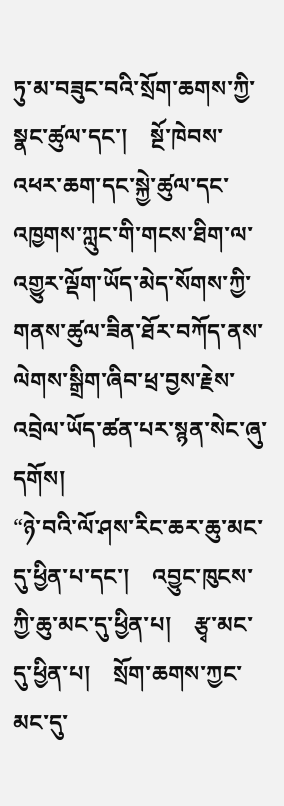ཏུ་མ་བཟུང་བའི་སྲོག་ཆགས་ཀྱི་སྣང་ཚུལ་དང་།    སྔོ་ཁེབས་འཕར་ཆག་དང་སྐྱེ་ཚུལ་དང་འཁྱགས་ཀླུང་གི་གངས་ཐིག་ལ་འགྱུར་ལྡོག་ཡོད་མེད་སོགས་ཀྱི་གནས་ཚུལ་ཟིན་ཐོར་བཀོད་ནས་ལེགས་སྒྲིག་ཞིབ་ཕྲ་བྱས་རྗེས་འབྲེལ་ཡོད་ཚན་པར་སྙན་སེང་ཞུ་དགོས།
“ཉེ་བའི་ལོ་ཤས་རིང་ཆར་ཆུ་མང་དུ་ཕྱིན་པ་དང་།    འབྱུང་ཁུངས་ཀྱི་ཆུ་མང་དུ་ཕྱིན་པ།    རྩྭ་མང་དུ་ཕྱིན་པ།    སྲོག་ཆགས་ཀྱང་མང་དུ་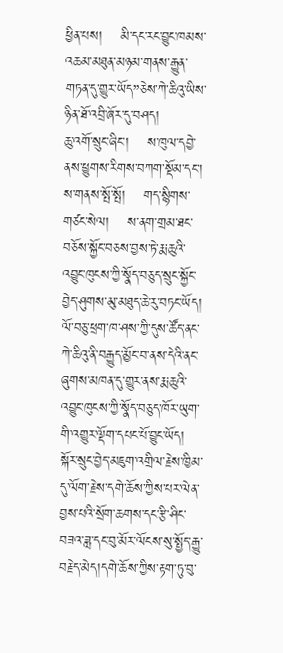ཕྱིན་པས།    མི་དང་རང་བྱུང་ཁམས་འཆམ་མཐུན་མཉམ་གནས་རྒྱུན་གཏན་དུ་གྱུར་ཡོད”ཅེས་ཀེ་ཆིའུ་ཡིས་ཉིན་ཐོ་འབྲི་ཞོར་དུ་བཤད།
ཆུ་འགོ་སྲུང་ཞིང་།    ས་ཁུལ་དབྱེ་ནས་ཕྱུགས་རིགས་བཀག་སྡོམ་དང་།    ས་གནས་སྤོ་སྤོ།    གད་སྙིགས་གཙང་སེལ།    ས་ནག་གྲམ་ཐང་བཅོས་སྐྱོང་བཅས་བྱས་ཏེ་རྨ་ཆུའི་འབྱུང་ཁུངས་ཀྱི་སྣོད་བཅུད་སྲུང་སྐྱོང་བྱེད་ཤུགས་མུ་མཐུད་ཆེ་རུ་བཏང་ཡོད།     ལོ་བཅུ་ཕྲག་ཁ་ཤས་ཀྱི་དུས་ཚོད་ནང་ཀེ་ཆིའུ་ནི་བརྒྱུད་མྱོང་བ་ནས་དེའི་ནང་ཞུགས་མཁན་དུ་གྱུར་ནས་རྨ་ཆུའི་འབྱུང་ཁུངས་ཀྱི་སྣོད་བཅུད་ཁོར་ཡུག་གི་འགྱུར་ལྡོག་དཔང་པོ་བྱུང་ཡོད།
སྐོར་སྲུང་བྱེད་མཇུག་འགྲིལ་རྗེས་ཁྱིམ་དུ་ལོག་རྗེས་དགེ་ཆོས་ཀྱིས་པར་ལེན་བྱས་པའི་སྲོག་ཆགས་དང་རྩི་ཤིང་བཟའ་ཟླ་དང་བུ་མོར་ལོངས་སུ་སྤྱོད་རྒྱུ་བརྗེད་མེད།དགེ་ཆོས་ཀྱིས་རྟག་ཏུ་བུ་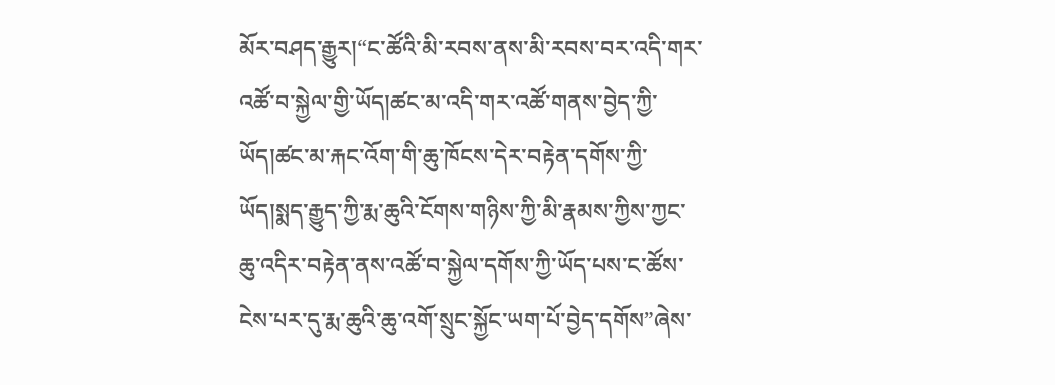མོར་བཤད་རྒྱུར།“ང་ཚོའི་མི་རབས་ནས་མི་རབས་བར་འདི་གར་འཚོ་བ་སྐྱེལ་གྱི་ཡོད།ཚང་མ་འདི་གར་འཚོ་གནས་བྱེད་ཀྱི་ཡོད།ཚང་མ་རྐང་འོག་གི་ཆུ་ཁོངས་དེར་བརྟེན་དགོས་ཀྱི་ཡོད།སྨད་རྒྱུད་ཀྱི་རྨ་ཆུའི་ངོགས་གཉིས་ཀྱི་མི་རྣམས་ཀྱིས་ཀྱང་ཆུ་འདིར་བརྟེན་ནས་འཚོ་བ་སྐྱེལ་དགོས་ཀྱི་ཡོད་པས་ང་ཚོས་ངེས་པར་དུ་རྨ་ཆུའི་ཆུ་འགོ་སྲུང་སྐྱོང་ཡག་པོ་བྱེད་དགོས”ཞེས་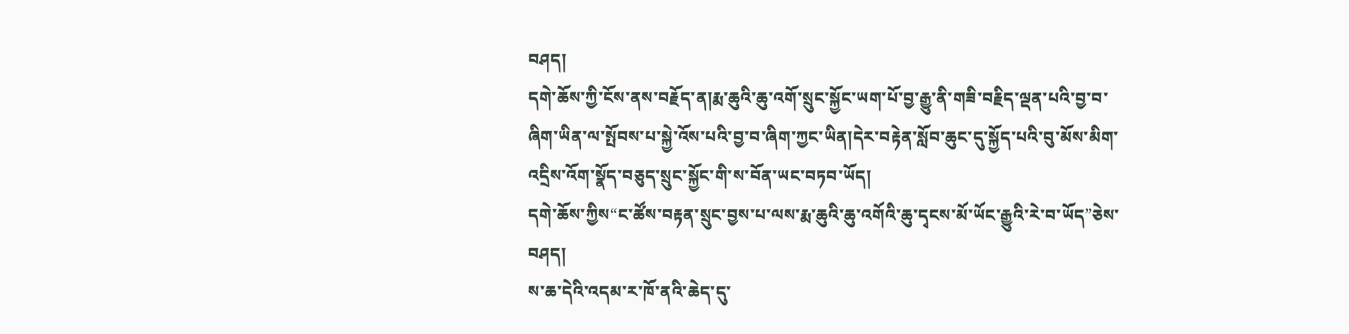བཤད།
དགེ་ཆོས་ཀྱི་ངོས་ནས་བརྗོད་ན།རྨ་ཆུའི་ཆུ་འགོ་སྲུང་སྐྱོང་ཡག་པོ་བྱ་རྒྱུ་ནི་གཟི་བརྗིད་ལྡན་པའི་བྱ་བ་ཞིག་ཡིན་ལ་སྤོབས་པ་སྐྱེ་འོས་པའི་བྱ་བ་ཞིག་ཀྱང་ཡིན།དེར་བརྟེན་སློབ་ཆུང་དུ་སྐྱོད་པའི་བུ་མོས་མིག་འདྲིས་འོག་སྣོད་བཅུད་སྲུང་སྐྱོང་གི་ས་བོན་ཡང་བཏབ་ཡོད།
དགེ་ཆོས་ཀྱིས“ང་ཚོས་བརྟན་སྲུང་བྱས་པ་ལས་རྨ་ཆུའི་ཆུ་འགོའི་ཆུ་དྭངས་མོ་ཡོང་རྒྱུའི་རེ་བ་ཡོད”ཅེས་བཤད།
ས་ཆ་དེའི་འདམ་ར་ཁོ་ནའི་ཆེད་དུ་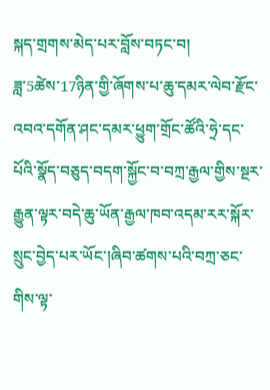སྐད་གྲགས་མེད་པར་བློས་བཏང་བ།
ཟླ་5ཚེས་17ཉིན་གྱི་ཞོགས་པ་ཆུ་དམར་ལེབ་རྫོང་འབའ་དགོན་ཤང་དམར་ཕྱུག་གྲོང་ཚོའི་ཧྲེ་དང་པོའི་སྣོད་བཅུད་བདག་སྐྱོང་བ་བཀྲ་རྒྱལ་གྱིས་སྔར་རྒྱུན་ལྟར་བདེ་ཆུ་ཡོན་རྒྱལ་ཁབ་འདམ་རར་སྐོར་སྲུང་བྱེད་པར་ཡོང་།ཞིབ་ཚགས་པའི་བཀྲ་ཅང་གིས་ལྟ་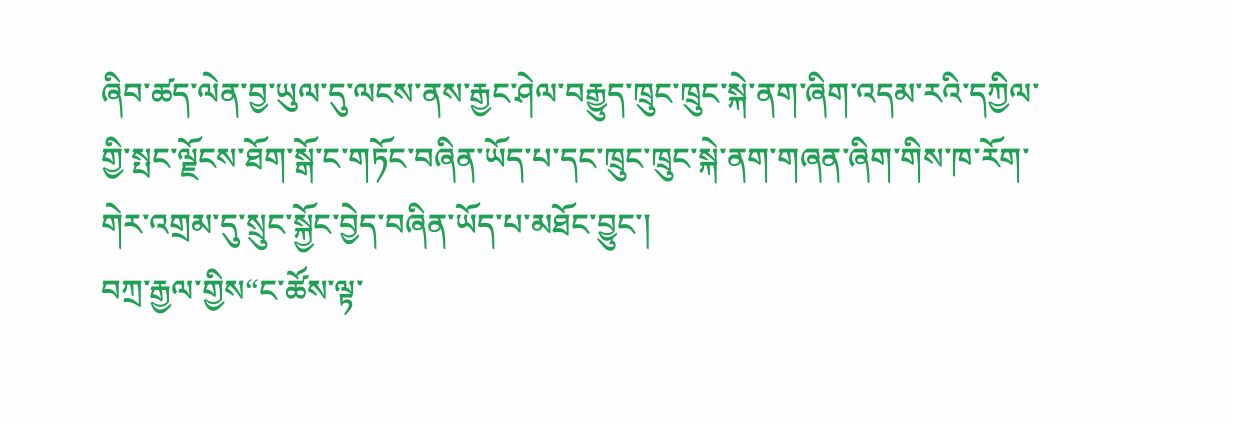ཞིབ་ཚད་ལེན་བྱ་ཡུལ་དུ་ལངས་ནས་རྒྱང་ཤེལ་བརྒྱུད་ཁྲུང་ཁྲུང་སྐེ་ནག་ཞིག་འདམ་རའི་དཀྱིལ་གྱི་སྤང་ལྗོངས་ཐོག་སྒོ་ང་གཏོང་བཞིན་ཡོད་པ་དང་ཁྲུང་ཁྲུང་སྐེ་ནག་གཞན་ཞིག་གིས་ཁ་རོག་གེར་འགྲམ་དུ་སྲུང་སྐྱོང་བྱེད་བཞིན་ཡོད་པ་མཐོང་བྱུང་།
བཀྲ་རྒྱལ་གྱིས“ང་ཚོས་ལྟ་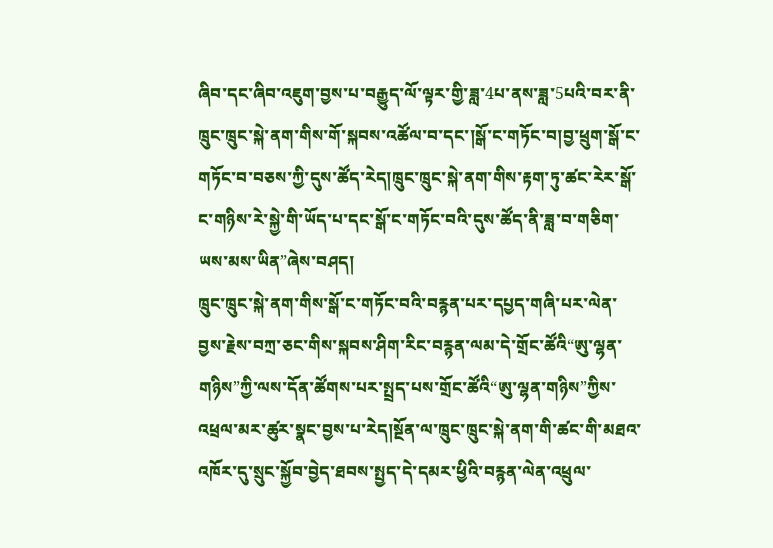ཞིབ་དང་ཞིབ་འཇུག་བྱས་པ་བརྒྱུད་ལོ་ལྟར་གྱི་ཟླ་4པ་ནས་ཟླ་5པའི་བར་ནི་ཁྲུང་ཁྲུང་སྐེ་ནག་གིས་གོ་སྐབས་འཚོལ་བ་དང་།སྒོ་ང་གཏོང་བ།བྱ་ཕྲུག་སྒོ་ང་གཏོང་བ་བཅས་ཀྱི་དུས་ཚོད་རེད།ཁྲུང་ཁྲུང་སྐེ་ནག་གིས་རྟག་ཏུ་ཚང་རེར་སྒོ་ང་གཉིས་རེ་སྐྱེ་གི་ཡོད་པ་དང་སྒོ་ང་གཏོང་བའི་དུས་ཚོད་ནི་ཟླ་བ་གཅིག་ཡས་མས་ཡིན”ཞེས་བཤད།
ཁྲུང་ཁྲུང་སྐེ་ནག་གིས་སྒོ་ང་གཏོང་བའི་བརྙན་པར་དཔྱད་གཞི་པར་ལེན་བྱས་རྗེས་བཀྲ་ཅང་གིས་སྐབས་ཤིག་རིང་བརྙན་ལམ་དེ་གྲོང་ཚོའི“ཨུ་ལྷན་གཉིས”ཀྱི་ལས་དོན་ཚོགས་པར་སྤྲད་པས་གྲོང་ཚོའི“ཨུ་ལྷན་གཉིས”ཀྱིས་འཕྲལ་མར་ཚུར་སྣང་བྱས་པ་རེད།སྔོན་ལ་ཁྲུང་ཁྲུང་སྐེ་ནག་གི་ཚང་གི་མཐའ་འཁོར་དུ་སྲུང་སྐྱོབ་བྱེད་ཐབས་སྤྱད་དེ་དམར་ཕྱིའི་བརྙན་ལེན་འཕྲུལ་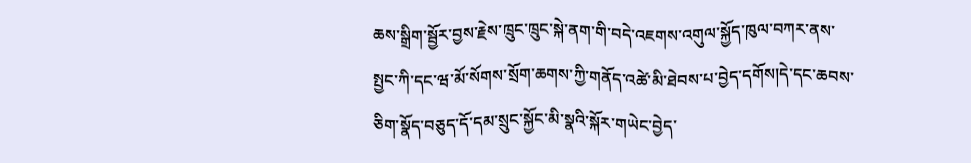ཆས་སྒྲིག་སྦྱོར་བྱས་རྗེས་ཁྲུང་ཁྲུང་སྐེ་ནག་གི་བདེ་འཇགས་འགུལ་སྐྱོད་ཁུལ་བཀར་ནས་སྤྱང་ཀི་དང་ཝ་མོ་སོགས་སྲོག་ཆགས་ཀྱི་གནོད་འཚེ་མི་ཐེབས་པ་བྱེད་དགོས།དེ་དང་ཆབས་ཅིག་སྣོད་བཅུད་དོ་དམ་སྲུང་སྐྱོང་མི་སྣའི་སྐོར་གཡེང་བྱེད་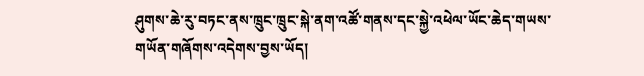ཤུགས་ཆེ་རུ་བཏང་ནས་ཁྲུང་ཁྲུང་སྐེ་ནག་འཚོ་གནས་དང་སྐྱེ་འཕེལ་ཡོང་ཆེད་གཡས་གཡོན་གཞོགས་འདེགས་བྱས་ཡོད།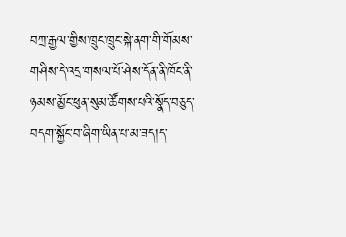བཀྲ་རྒྱལ་གྱིས་ཁྲུང་ཁྲུང་སྐེ་ནག་གི་གོམས་གཤིས་དེ་འདྲ་གསལ་པོ་ཤེས་དོན་ནི་ཁོང་ནི་ཉམས་མྱོང་ཕུན་སུམ་ཚོགས་པའི་སྣོད་བཅུད་བདག་སྐྱོང་བ་ཞིག་ཡིན་པ་མ་ཟད།ད་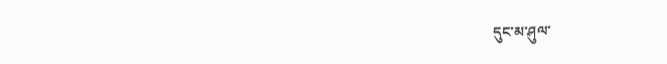དུང་མ་ཤུལ་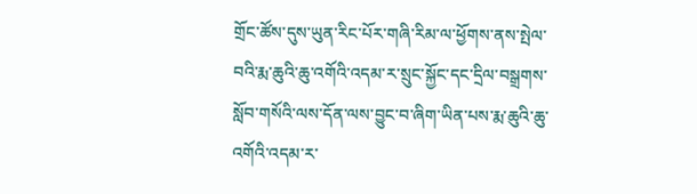གྲོང་ཚོས་དུས་ཡུན་རིང་པོར་གཞི་རིམ་ལ་ཕྱོགས་ནས་སྤེལ་བའི་རྨ་ཆུའི་ཆུ་འགོའི་འདམ་ར་སྲུང་སྐྱོང་དང་དྲིལ་བསྒྲགས་སློབ་གསོའི་ལས་དོན་ལས་བྱུང་བ་ཞིག་ཡིན་པས་རྨ་ཆུའི་ཆུ་འགོའི་འདམ་ར་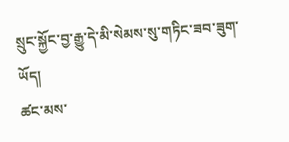སྲུང་སྐྱོང་བྱ་རྒྱུ་དེ་མི་སེམས་སུ་གཏིང་ཟབ་ཟུག་ཡོད།
ཚང་མས་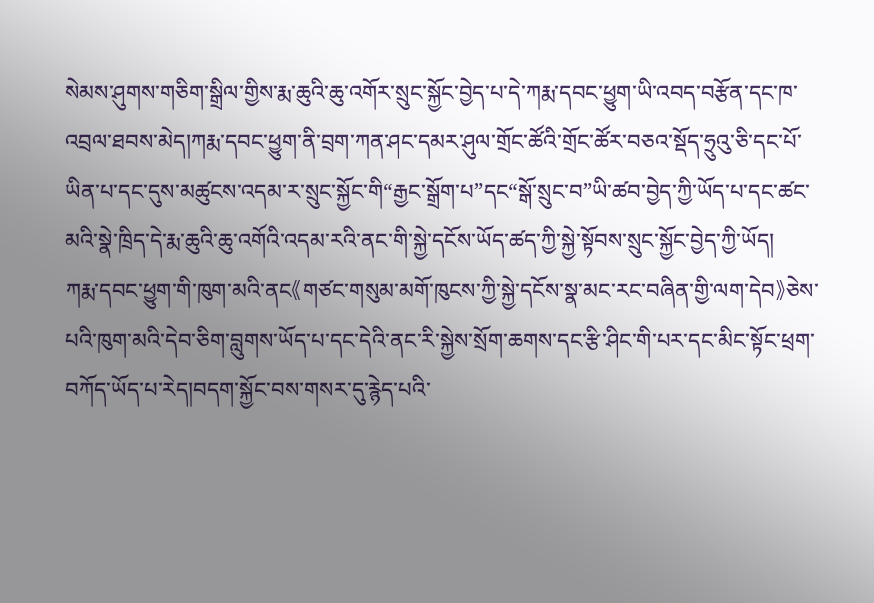སེམས་ཤུགས་གཅིག་སྒྲིལ་གྱིས་རྨ་ཆུའི་ཆུ་འགོར་སྲུང་སྐྱོང་བྱེད་པ་དེ་ཀརྨ་དབང་ཕྱུག་ཡི་འབད་བརྩོན་དང་ཁ་འབྲལ་ཐབས་མེད།ཀརྨ་དབང་ཕྱུག་ནི་བྲག་ཀན་ཤང་དམར་ཤུལ་གྲོང་ཚོའི་གྲོང་ཚོར་བཅའ་སྡོད་ཧྲུའུ་ཅི་དང་པོ་ཡིན་པ་དང་དུས་མཚུངས་འདམ་ར་སྲུང་སྐྱོང་གི“རྒྱང་སྒྲོག་པ”དང“སྒོ་སྲུང་བ”ཡི་ཚབ་བྱེད་ཀྱི་ཡོད་པ་དང་ཚང་མའི་སྣེ་ཁྲིད་དེ་རྨ་ཆུའི་ཆུ་འགོའི་འདམ་རའི་ནང་གི་སྐྱེ་དངོས་ཡོད་ཚད་ཀྱི་སྐྱེ་སྟོབས་སྲུང་སྐྱོང་བྱེད་ཀྱི་ཡོད།
ཀརྨ་དབང་ཕྱུག་གི་ཁུག་མའི་ནང《གཙང་གསུམ་མགོ་ཁུངས་ཀྱི་སྐྱེ་དངོས་སྣ་མང་རང་བཞིན་གྱི་ལག་དེབ》ཅེས་པའི་ཁུག་མའི་དེབ་ཅིག་བླུགས་ཡོད་པ་དང་དེའི་ནང་རི་སྐྱེས་སྲོག་ཆགས་དང་རྩི་ཤིང་གི་པར་དང་མིང་སྟོང་ཕྲག་བཀོད་ཡོད་པ་རེད།བདག་སྐྱོང་བས་གསར་དུ་རྙེད་པའི་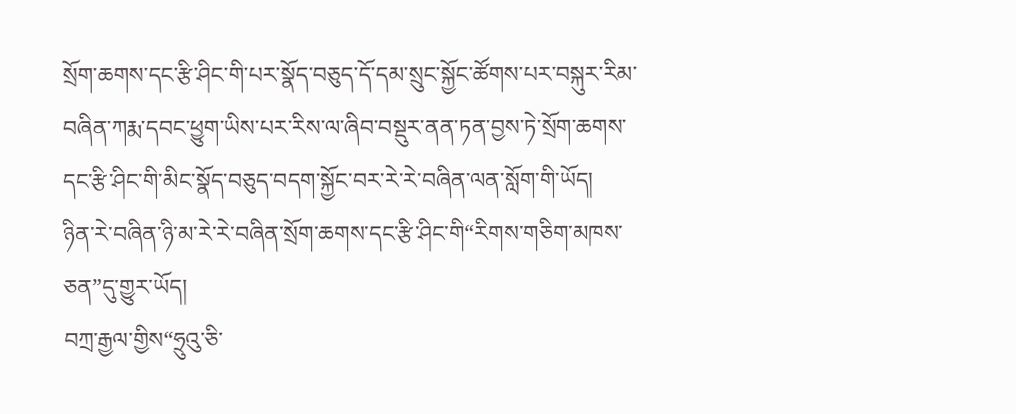སྲོག་ཆགས་དང་རྩི་ཤིང་གི་པར་སྣོད་བཅུད་དོ་དམ་སྲུང་སྐྱོང་ཚོགས་པར་བསྐུར་རིམ་བཞིན་ཀརྨ་དབང་ཕྱུག་ཡིས་པར་རིས་ལ་ཞིབ་བསྡུར་ནན་ཏན་བྱས་ཏེ་སྲོག་ཆགས་དང་རྩི་ཤིང་གི་མིང་སྣོད་བཅུད་བདག་སྐྱོང་བར་རེ་རེ་བཞིན་ལན་སློག་གི་ཡོད།
ཉིན་རེ་བཞིན་ཉི་མ་རེ་རེ་བཞིན་སྲོག་ཆགས་དང་རྩི་ཤིང་གི“རིགས་གཅིག་མཁས་ཅན”དུ་གྱུར་ཡོད།
བཀྲ་རྒྱལ་གྱིས“ཧྲུའུ་ཅི་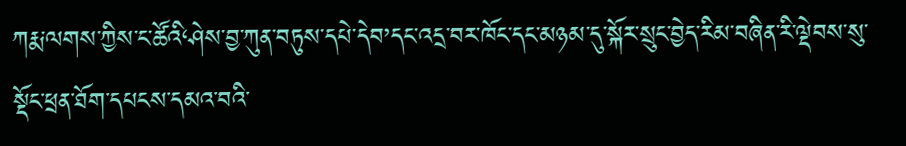ཀརྨ་ལགས་ཀྱིས་ང་ཚོའི‘ཤེས་བྱ་ཀུན་བཏུས་དཔེ་དེབ’དང་འདྲ་བར་ཁོང་དང་མཉམ་དུ་སྐོར་སྲུང་བྱེད་རིམ་བཞིན་རི་ལྡེབས་སུ་སྡོང་ཕྲན་ཐོག་དཔངས་དམའ་བའི་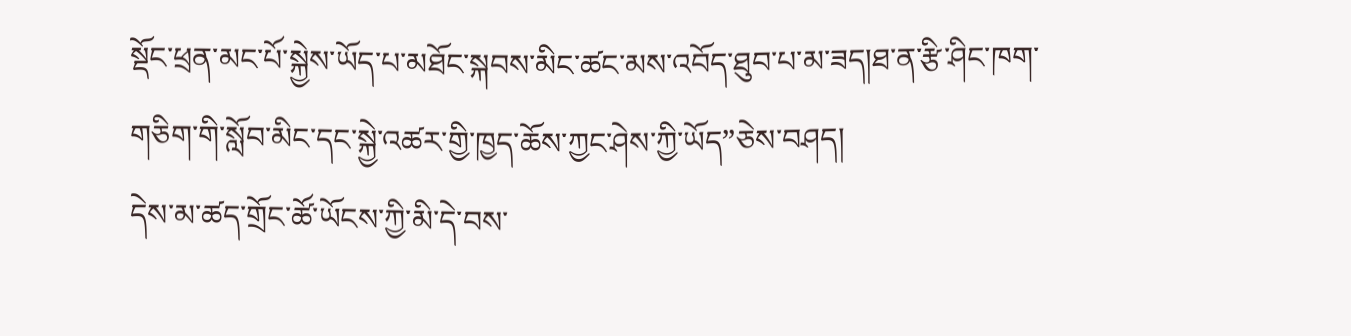སྡོང་ཕྲན་མང་པོ་སྐྱེས་ཡོད་པ་མཐོང་སྐབས་མིང་ཚང་མས་འབོད་ཐུབ་པ་མ་ཟད།ཐ་ན་རྩི་ཤིང་ཁག་གཅིག་གི་སློབ་མིང་དང་སྐྱེ་འཚར་གྱི་ཁྱད་ཆོས་ཀྱང་ཤེས་ཀྱི་ཡོད”ཅེས་བཤད།
དེས་མ་ཚད་གྲོང་ཚོ་ཡོངས་ཀྱི་མི་དེ་བས་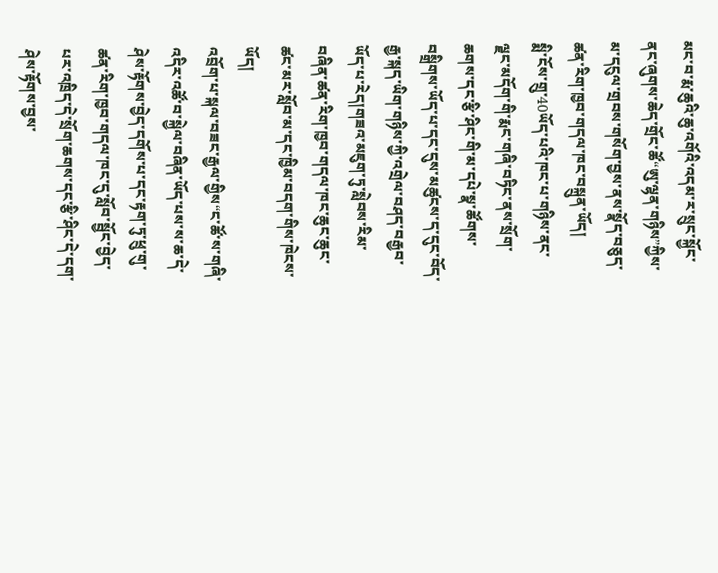མང་བ་རྨ་ཆུའི་ཆུ་འགོའི་འདམ་ར་སྲུང་སྐྱོང་ནང་ཞུགས་ཆེད་གྲོང་ཚོ“ཨུ་ལྷན་གཉིས”ཀྱིས་མ་དངུལ་གྲབས་གསོག་བྱས་ནས་སྣོད་བཅུད་ཚན་རིག་ཁྱབ་གདལ་ཁང་བསྐྲུན་ཡོད།
སྨི་ངོས་གྲུ་40ཡོད་པའི་ཁང་པ་གཉིས་ནང་ལྗང་མདོག་གི་རྨང་གཞི་བཏིང་ནས་སྲོག་ཆགས་དང་རྩི་ཤིང་གི་མ་དཔེ་སྣ་ཚོགས་བསྒྲིགས་ཡོད་པ་དང་དུས་མཚུངས་ད་དུང་བོད་རྒྱ་སྐད་ཡིག་གཉིས་ཀྱི་འགྲེལ་བཤད་བརྒྱབ་ཡོད་པ་རེད།གཟའ་མཇུག་ཏུ་སླེབས་རིམ་བཞིན་ཚན་རིག་ཁྱབ་གདལ་ཁང་ཆུང་ཆུང་ཚང་མར་སློབ་མ་དང་ཁྱིམ་བདག་གིས་ཁེངས་ཡོད།
འབྲོག་པ་སྐལ་བཟང་རྒྱལ་གྱིས“ང་ཚོ་ས་གཞི་འདིར་འཚོ་བ་སྐྱེལ་བཞིན་ཡོད་པས་ས་ཆ་དེ་ཤེས་རྟོགས་བྱེད་དགོས་པ་དང་རྟག་ཏུ་ཕྲུ་གུ་ཚན་རིག་ཁྱབ་གདལ་ཁང་དུ་སློབ་སྦྱོང་བྱེད་པར་འཁྲིད་དེ་སྲོག་ཆགས་དང་རྩི་ཤིང་དེ་དག་ཤེས་རྟོགས་བྱས་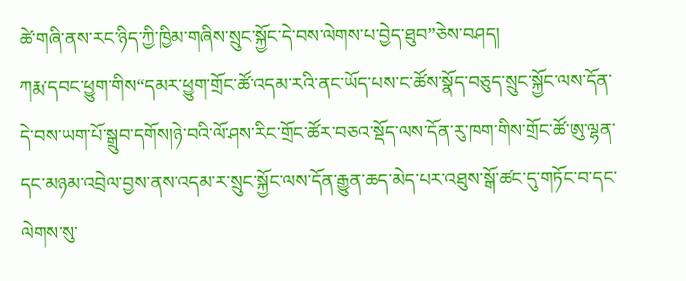ཚེ་གཞི་ནས་རང་ཉིད་ཀྱི་ཁྱིམ་གཞིས་སྲུང་སྐྱོང་དེ་བས་ལེགས་པ་བྱེད་ཐུབ”ཅེས་བཤད།
ཀརྨ་དབང་ཕྱུག་གིས“དམར་ཕྱུག་གྲོང་ཚོ་འདམ་རའི་ནང་ཡོད་པས་ང་ཚོས་སྣོད་བཅུད་སྲུང་སྐྱོང་ལས་དོན་དེ་བས་ཡག་པོ་སྒྲུབ་དགོས།ཉེ་བའི་ལོ་ཤས་རིང་གྲོང་ཚོར་བཅའ་སྡོད་ལས་དོན་རུ་ཁག་གིས་གྲོང་ཚོ་ཨུ་ལྷན་དང་མཉམ་འབྲེལ་བྱས་ནས་འདམ་ར་སྲུང་སྐྱོང་ལས་དོན་རྒྱུན་ཆད་མེད་པར་འཐུས་སྒོ་ཚང་དུ་གཏོང་བ་དང་ལེགས་སུ་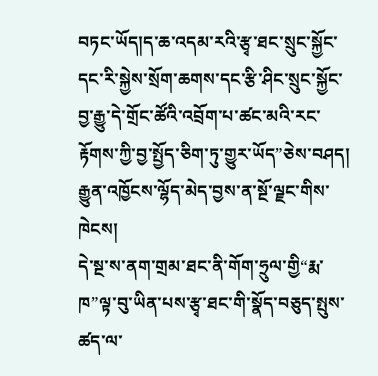བཏང་ཡོད།ད་ཆ་འདམ་རའི་རྩྭ་ཐང་སྲུང་སྐྱོང་དང་རི་སྐྱེས་སྲོག་ཆགས་དང་རྩི་ཤིང་སྲུང་སྐྱོང་བྱ་རྒྱུ་དེ་གྲོང་ཚོའི་འབྲོག་པ་ཚང་མའི་རང་རྟོགས་ཀྱི་བྱ་སྤྱོད་ཅིག་ཏུ་གྱུར་ཡོད”ཅེས་བཤད།
རྒྱུན་འཁྱོངས་ལྷོད་མེད་བྱས་ན་སྔོ་ལྗང་གིས་ཁེངས།
དེ་སྔ་ས་ནག་གྲམ་ཐང་ནི་གོག་ཧྲུལ་གྱི“རྨ་ཁ”ལྟ་བུ་ཡིན་པས་རྩྭ་ཐང་གི་སྣོད་བཅུད་སྤུས་ཚད་ལ་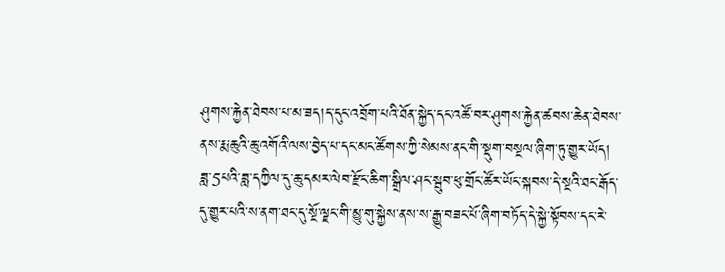ཤུགས་རྐྱེན་ཐེབས་པ་མ་ཟད།ད་དུང་འབྲོག་པའི་ཐོན་སྐྱེད་དང་འཚོ་བར་ཤུགས་རྐྱེན་ཚབས་ཆེན་ཐེབས་ནས་རྨ་ཆུའི་ཆུ་འགོའི་ལས་བྱེད་པ་དང་མང་ཚོགས་ཀྱི་སེམས་ནང་གི་སྡུག་བསྔལ་ཞིག་ཏུ་གྱུར་ཡོད།
ཟླ་5པའི་ཟླ་དཀྱིལ་དུ་ཆུ་དམར་ལེབ་རྫོང་ཆིག་སྒྲིལ་ཤང་སྦུབ་ཕུ་གྲོང་ཚོར་ཡོང་སྐབས་དེ་སྔའི་ཐང་རྒོད་དུ་གྱུར་པའི་ས་ནག་ཐང་དུ་སྔོ་ལྗང་གི་མྱུ་གུ་སྐྱེས་ནས་ས་རྒྱུ་བཟང་པོ་ཞིག་བཏོད་དེ་སྐྱེ་སྟོབས་དང་རེ་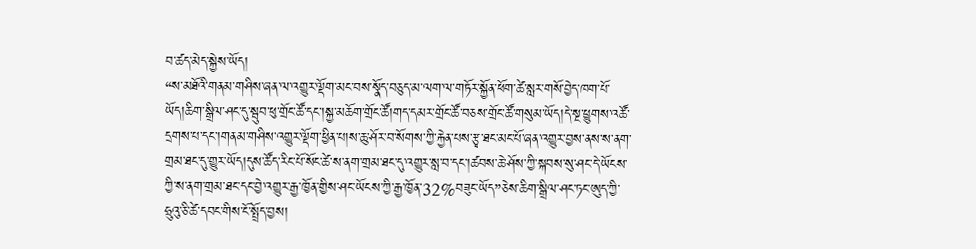བ་ཚད་མེད་སྐྱེས་ཡོད།
“ས་མཐོའི་གནམ་གཤིས་ཞན་ལ་འགྱུར་ལྡོག་མང་བས་སྣོད་བཅུད་མ་ལག་ལ་གཏོར་སྐྱོན་ཕོག་ཚེ་སླར་གསོ་བྱེད་ཁག་པོ་ཡོད།ཆིག་སྒྲིལ་ཤང་དུ་སྦུབ་ཕུ་གྲོང་ཚོ་དང་།སྐྱ་མཆོག་གྲོང་ཚོ།གད་དམར་གྲོང་ཚོ་བཅས་གྲོང་ཚོ་གསུམ་ཡོད།དེ་སྔ་ཕྱུགས་འཚོ་དྲགས་པ་དང་།གནམ་གཤིས་འགྱུར་ལྡོག་ཕྱིན་པ།ས་ཆུ་ཤོར་བ་སོགས་ཀྱི་རྐྱེན་པས་རྩྭ་ཐང་མང་པོ་ཞན་འགྱུར་བྱས་ནས་ས་ནག་གྲམ་ཐང་དུ་གྱུར་ཡོད།དུས་ཚོད་རིང་པོ་སོང་ཚེ་ས་ནག་གྲམ་ཐང་དུ་འགྱུར་སླ་བ་དང་།ཚབས་ཆེ་ཤོས་ཀྱི་སྐབས་སུ་ཤང་དེ་ཡོངས་ཀྱི་ས་ནག་གྲམ་ཐང་དང་བྱེ་འགྱུར་རྒྱ་ཁྱོན་གྱིས་ཤང་ཡོངས་ཀྱི་རྒྱ་ཁྱོན་32%བཟུང་ཡོད”ཅེས་ཆིག་སྒྲིལ་ཤང་ཏང་ཨུད་ཀྱི་ཧྲུའུ་ཅི་ཚེ་དབང་གིས་ངོ་སྤྲོད་བྱས།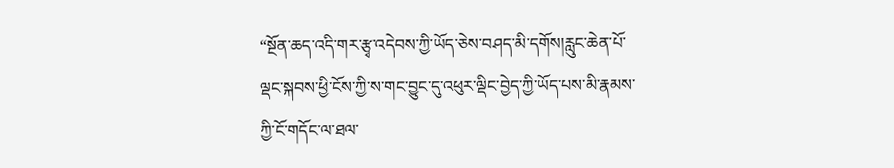“སྔོན་ཆད་འདི་གར་རྩྭ་འདེབས་ཀྱི་ཡོད་ཅེས་བཤད་མི་དགོས།རླུང་ཆེན་པོ་ལྡང་སྐབས་ཕྱི་ངོས་ཀྱི་ས་གང་བྱུང་དུ་འཕུར་ལྡིང་བྱེད་ཀྱི་ཡོད་པས་མི་རྣམས་ཀྱི་ངོ་གདོང་ལ་ཐལ་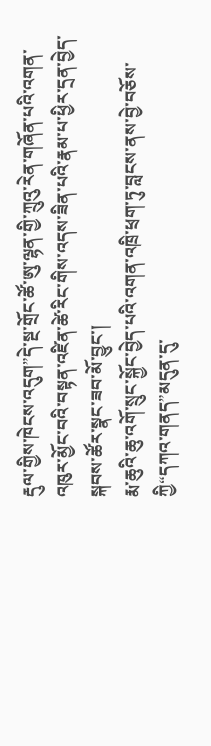རྡུལ་གྱིས་ཁེངས་འདུག”དེ་སྔ་གྲོང་ཚོ་ཨུ་ལྷན་གྱི་ཀྲུའུ་རེན་གཞོན་པའི་འགན་འཁུར་མྱོང་བའི་བསྟན་འཛིན་ཚེ་རིང་གིས་འདས་ཟིན་པའི་རྣམ་པ་ཕྱིར་དྲན་བྱེད་སྐབས་ཚོར་སྣང་ཟབ་མོ་བྱུང་།
རྨ་ཆུའི་ཆུ་འགོ་སྲུང་སྐྱོང་བྱེད་པའི་འགན་འཁྲི་ཕྲག་ཏུ་བླངས་ནས་བྱེ་བཅོས་ཀྱི“དཀའ་གནད”མདུན་དུ་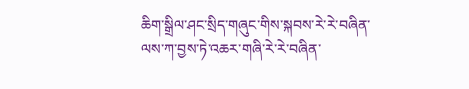ཆིག་སྒྲིལ་ཤང་སྲིད་གཞུང་གིས་སྐབས་རེ་རེ་བཞིན་ལས་ཀ་བྱས་ཏེ་འཆར་གཞི་རེ་རེ་བཞིན་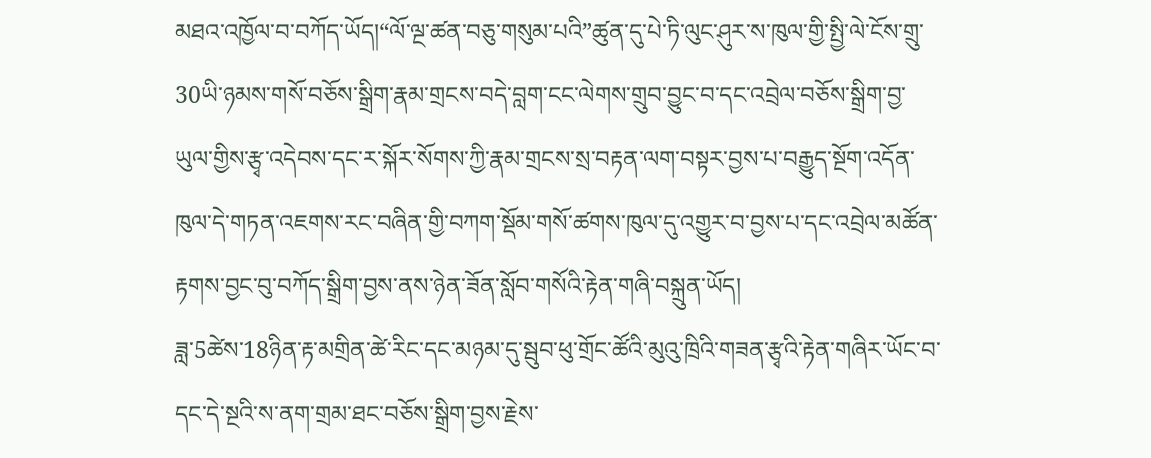མཐའ་འཁྱོལ་བ་བཀོད་ཡོད།“ལོ་ལྔ་ཚན་བཅུ་གསུམ་པའི”ཚུན་དུ་པེ་ཏི་ལུང་ཤུར་ས་ཁུལ་གྱི་སྤྱི་ལེ་ངོས་གྲུ་30ཡི་ཉམས་གསོ་བཅོས་སྒྲིག་རྣམ་གྲངས་བདེ་བླག་ངང་ལེགས་གྲུབ་བྱུང་བ་དང་འབྲེལ་བཅོས་སྒྲིག་བྱ་ཡུལ་གྱིས་རྩྭ་འདེབས་དང་ར་སྐོར་སོགས་ཀྱི་རྣམ་གྲངས་སྲ་བརྟན་ལག་བསྟར་བྱས་པ་བརྒྱུད་སྔོག་འདོན་ཁུལ་དེ་གཏན་འཇགས་རང་བཞིན་གྱི་བཀག་སྡོམ་གསོ་ཚགས་ཁུལ་དུ་འགྱུར་བ་བྱས་པ་དང་འབྲེལ་མཚོན་རྟགས་བྱང་བུ་བཀོད་སྒྲིག་བྱས་ནས་ཉེན་ཟོན་སློབ་གསོའི་རྟེན་གཞི་བསྐྲུན་ཡོད།
ཟླ་5ཚེས་18ཉིན་རྟ་མགྲིན་ཚེ་རིང་དང་མཉམ་དུ་སྦུབ་ཕུ་གྲོང་ཚོའི་མུའུ་ཁྲིའི་གཟན་རྩྭའི་རྟེན་གཞིར་ཡོང་བ་དང་དེ་སྔའི་ས་ནག་གྲམ་ཐང་བཅོས་སྒྲིག་བྱས་རྗེས་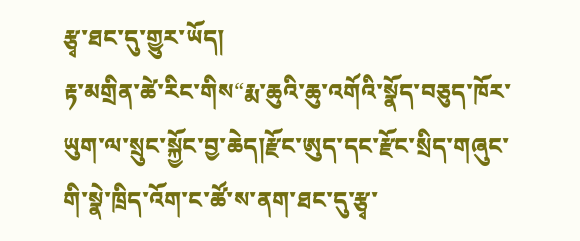རྩྭ་ཐང་དུ་གྱུར་ཡོད།
རྟ་མགྲིན་ཚེ་རིང་གིས“རྨ་ཆུའི་ཆུ་འགོའི་སྣོད་བཅུད་ཁོར་ཡུག་ལ་སྲུང་སྐྱོང་བྱ་ཆེད།རྫོང་ཨུད་དང་རྫོང་སྲིད་གཞུང་གི་སྣེ་ཁྲིད་འོག་ང་ཚོ་ས་ནག་ཐང་དུ་རྩྭ་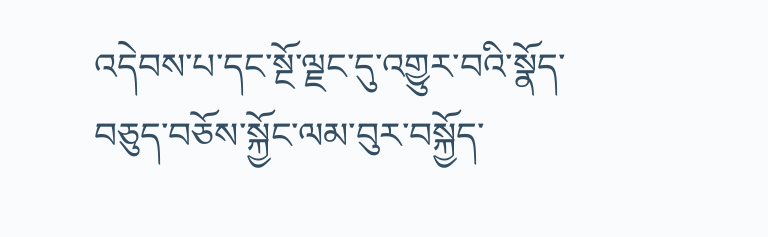འདེབས་པ་དང་སྔོ་ལྗང་དུ་འགྱུར་བའི་སྣོད་བཅུད་བཅོས་སྐྱོང་ལམ་བུར་བསྐྱོད་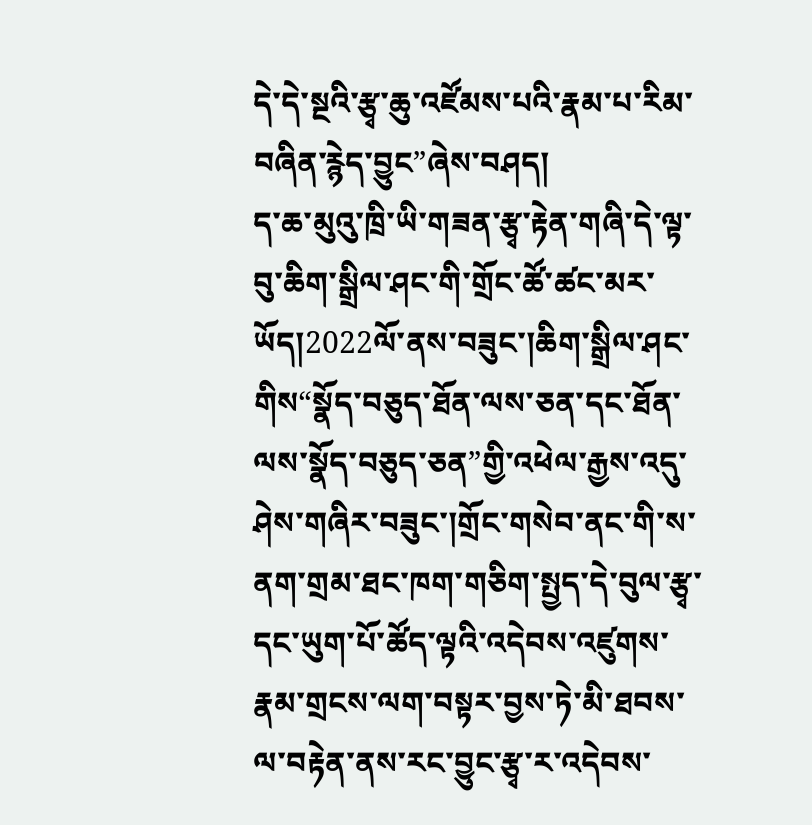དེ་དེ་སྔའི་རྩྭ་ཆུ་འཛོམས་པའི་རྣམ་པ་རིམ་བཞིན་རྙེད་བྱུང”ཞེས་བཤད།
ད་ཆ་མུའུ་ཁྲི་ཡི་གཟན་རྩྭ་རྟེན་གཞི་དེ་ལྟ་བུ་ཆིག་སྒྲིལ་ཤང་གི་གྲོང་ཚོ་ཚང་མར་ཡོད།2022ལོ་ནས་བཟུང་།ཆིག་སྒྲིལ་ཤང་གིས“སྣོད་བཅུད་ཐོན་ལས་ཅན་དང་ཐོན་ལས་སྣོད་བཅུད་ཅན”གྱི་འཕེལ་རྒྱས་འདུ་ཤེས་གཞིར་བཟུང་།གྲོང་གསེབ་ནང་གི་ས་ནག་གྲམ་ཐང་ཁག་གཅིག་སྤྱད་དེ་བུལ་རྩྭ་དང་ཡུག་པོ་ཚོད་ལྟའི་འདེབས་འཛུགས་རྣམ་གྲངས་ལག་བསྟར་བྱས་ཏེ་མི་ཐབས་ལ་བརྟེན་ནས་རང་བྱུང་རྩྭ་ར་འདེབས་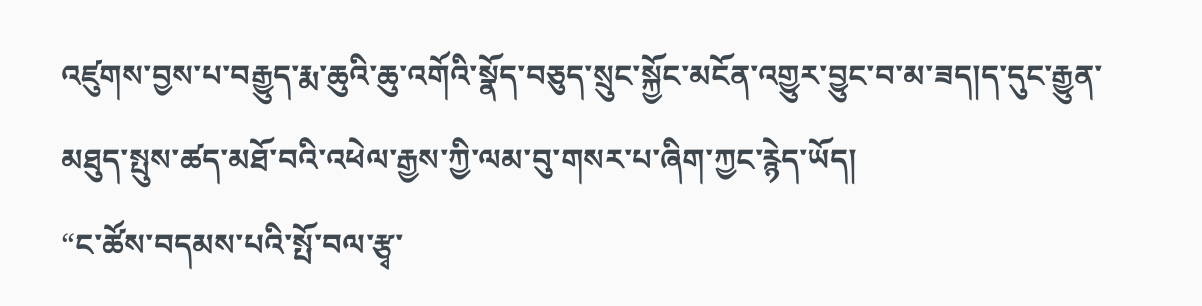འཛུགས་བྱས་པ་བརྒྱུད་རྨ་ཆུའི་ཆུ་འགོའི་སྣོད་བཅུད་སྲུང་སྐྱོང་མངོན་འགྱུར་བྱུང་བ་མ་ཟད།ད་དུང་རྒྱུན་མཐུད་སྤུས་ཚད་མཐོ་བའི་འཕེལ་རྒྱས་ཀྱི་ལམ་བུ་གསར་པ་ཞིག་ཀྱང་རྙེད་ཡོད།
“ང་ཚོས་བདམས་པའི་སྤོ་བལ་རྩྭ་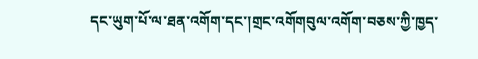དང་ཡུག་པོ་ལ་ཐན་འགོག་དང་།གྲང་འགོགབུལ་འགོག་བཅས་ཀྱི་ཁྱད་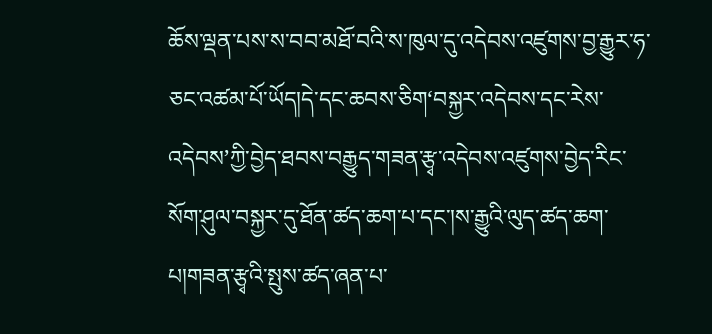ཆོས་ལྡན་པས་ས་བབ་མཐོ་བའི་ས་ཁུལ་དུ་འདེབས་འཛུགས་བྱ་རྒྱུར་ཧ་ཅང་འཚམ་པོ་ཡོད།དེ་དང་ཆབས་ཅིག‘བསྐྱར་འདེབས་དང་རེས་འདེབས’ཀྱི་བྱེད་ཐབས་བརྒྱུད་གཟན་རྩྭ་འདེབས་འཛུགས་བྱེད་རིང་སོག་ཤུལ་བསྐྱར་དུ་ཐོན་ཚད་ཆག་པ་དང་།ས་རྒྱུའི་ལུད་ཚད་ཆག་པ།གཟན་རྩྭའི་སྤུས་ཚད་ཞན་པ་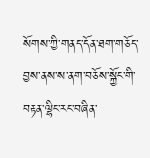སོགས་ཀྱི་གནད་དོན་ཐག་གཅོད་བྱས་ནས་ས་ནག་བཅོས་སྐྱོང་གི་བརྟན་ལྷིང་རང་བཞིན་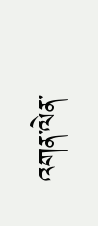འགན་ལེན་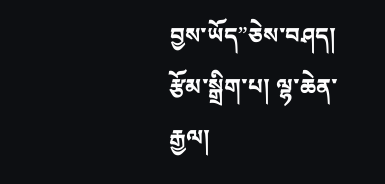བྱས་ཡོད”ཅེས་བཤད།
རྩོམ་སྒྲིག་པ། ལྷ་ཆེན་རྒྱལ།